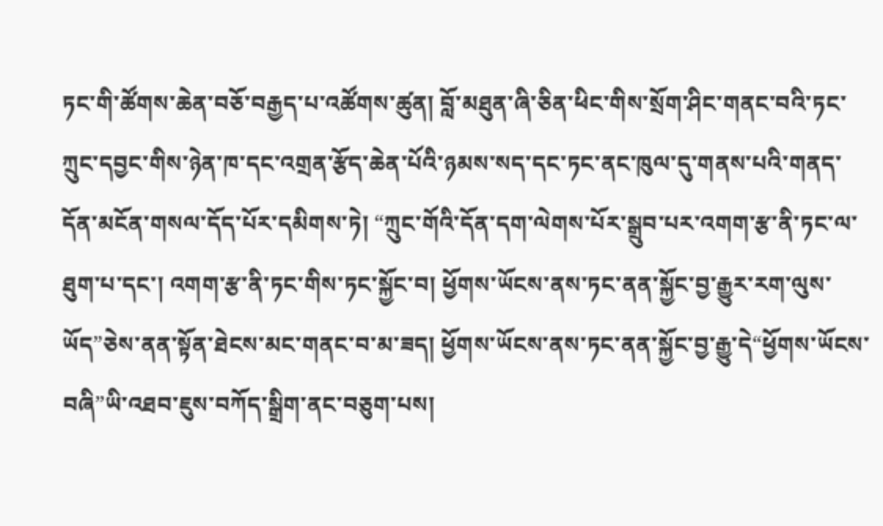ཏང་གི་ཚོགས་ཆེན་བཅོ་བརྒྱད་པ་འཚོགས་ཚུན། བློ་མཐུན་ཞི་ཅིན་ཕིང་གིས་སྲོག་ཤིང་གནང་བའི་ཏང་ཀྲུང་དབྱང་གིས་ཉེན་ཁ་དང་འགྲན་རྩོད་ཆེན་པོའི་ཉམས་སད་དང་ཏང་ནང་ཁུལ་དུ་གནས་པའི་གནད་དོན་མངོན་གསལ་དོད་པོར་དམིགས་ཏེ། “ཀྲུང་གོའི་དོན་དག་ལེགས་པོར་སྒྲུབ་པར་འགག་རྩ་ནི་ཏང་ལ་ཐུག་པ་དང་། འགག་རྩ་ནི་ཏང་གིས་ཏང་སྐྱོང་བ། ཕྱོགས་ཡོངས་ནས་ཏང་ནན་སྐྱོང་བྱ་རྒྱུར་རག་ལུས་ཡོད”ཅེས་ནན་སྟོན་ཐེངས་མང་གནང་བ་མ་ཟད། ཕྱོགས་ཡོངས་ནས་ཏང་ནན་སྐྱོང་བྱ་རྒྱུ་དེ“ཕྱོགས་ཡོངས་བཞི”ཡི་འཐབ་ཇུས་བཀོད་སྒྲིག་ནང་བཅུག་པས།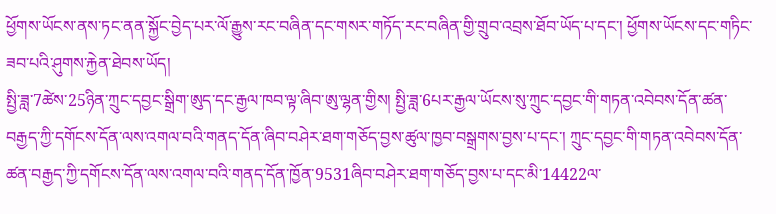ཕྱོགས་ཡོངས་ནས་ཏང་ནན་སྐྱོང་བྱེད་པར་ལོ་རྒྱུས་རང་བཞིན་དང་གསར་གཏོད་རང་བཞིན་གྱི་གྲུབ་འབྲས་ཐོབ་ཡོད་པ་དང་། ཕྱོགས་ཡོངས་དང་གཏིང་ཟབ་པའི་ཤུགས་རྐྱེན་ཐེབས་ཡོད།
སྤྱི་ཟླ་7ཚེས་25ཉིན་ཀྲུང་དབྱང་སྒྲིག་ཨུད་དང་རྒྱལ་ཁབ་ལྟ་ཞིབ་ཨུ་ལྷན་གྱིས། སྤྱི་ཟླ་6པར་རྒྱལ་ཡོངས་སུ་ཀྲུང་དབྱང་གི་གཏན་འབེབས་དོན་ཚན་བརྒྱད་ཀྱི་དགོངས་དོན་ལས་འགལ་བའི་གནད་དོན་ཞིབ་བཤེར་ཐག་གཅོད་བྱས་ཚུལ་ཁྱབ་བསྒྲགས་བྱས་པ་དང་། ཀྲུང་དབྱང་གི་གཏན་འབེབས་དོན་ཚན་བརྒྱད་ཀྱི་དགོངས་དོན་ལས་འགལ་བའི་གནད་དོན་ཁྱོན་9531ཞིབ་བཤེར་ཐག་གཅོད་བྱས་པ་དང་མི་14422ལ་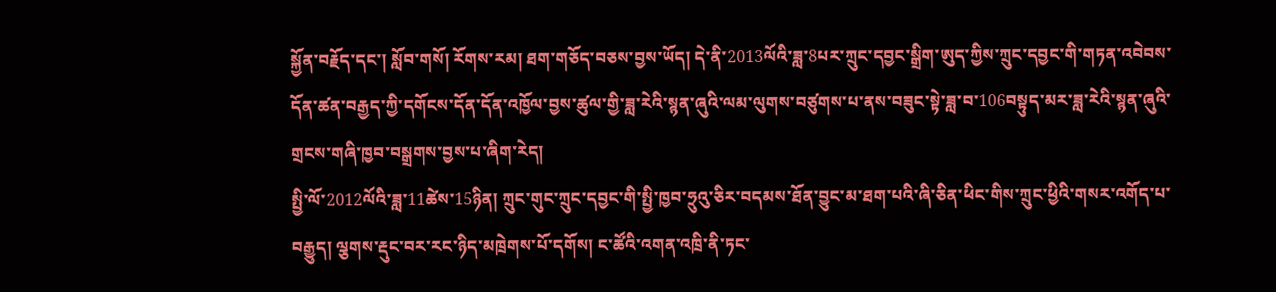སྐྱོན་བརྗོད་དང་། སློབ་གསོ། རོགས་རམ། ཐག་གཅོད་བཅས་བྱས་ཡོད། དེ་ནི་2013ལོའི་ཟླ་8པར་ཀྲུང་དབྱང་སྒྲིག་ཨུད་ཀྱིས་ཀྲུང་དབྱང་གི་གཏན་འབེབས་དོན་ཚན་བརྒྱད་ཀྱི་དགོངས་དོན་དོན་འཁྱོལ་བྱས་ཚུལ་གྱི་ཟླ་རེའི་སྙན་ཞུའི་ལམ་ལུགས་བཙུགས་པ་ནས་བཟུང་སྟེ་ཟླ་བ་106བསྟུད་མར་ཟླ་རེའི་སྙན་ཞུའི་གྲངས་གཞི་ཁྱབ་བསྒྲགས་བྱས་པ་ཞིག་རེད།
སྤྱི་ལོ་2012ལོའི་ཟླ་11ཚེས་15ཉིན། ཀྲུང་གུང་ཀྲུང་དབྱང་གི་སྤྱི་ཁྱབ་ཧྲུའུ་ཅིར་བདམས་ཐོན་བྱུང་མ་ཐག་པའི་ཞི་ཅིན་ཕིང་གིས་ཀྲུང་ཕྱིའི་གསར་འགོད་པ་བརྒྱུད། ལྕགས་རྡུང་བར་རང་ཉིད་མཁྲེགས་པོ་དགོས། ང་ཚོའི་འགན་འཁྲི་ནི་ཏང་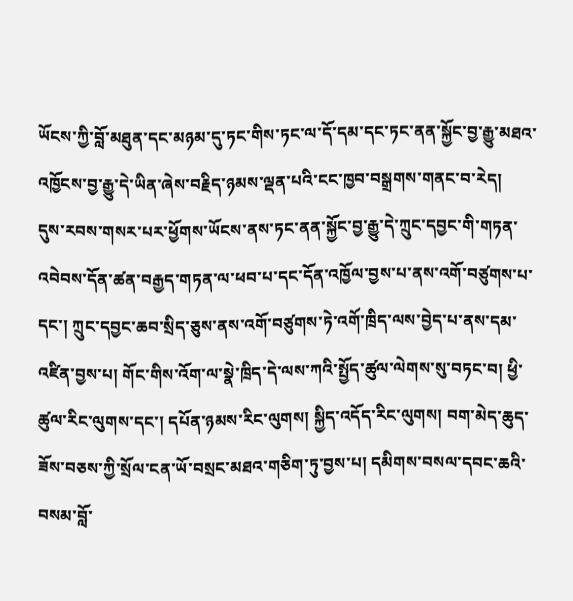ཡོངས་ཀྱི་བློ་མཐུན་དང་མཉམ་དུ་ཏང་གིས་ཏང་ལ་དོ་དམ་དང་ཏང་ནན་སྐྱོང་བྱ་རྒྱུ་མཐའ་འཁྱོངས་བྱ་རྒྱུ་དེ་ཡིན་ཞེས་བརྗིད་ཉམས་ལྡན་པའི་ངང་ཁྱབ་བསྒྲགས་གནང་བ་རེད།
དུས་རབས་གསར་པར་ཕྱོགས་ཡོངས་ནས་ཏང་ནན་སྐྱོང་བྱ་རྒྱུ་དེ་ཀྲུང་དབྱང་གི་གཏན་འབེབས་དོན་ཚན་བརྒྱད་གཏན་ལ་ཕབ་པ་དང་དོན་འཁྱོལ་བྱས་པ་ནས་འགོ་བཙུགས་པ་དང་། ཀྲུང་དབྱང་ཆབ་སྲིད་ཅུས་ནས་འགོ་བཙུགས་ཏེ་འགོ་ཁྲིད་ལས་བྱེད་པ་ནས་དམ་འཛིན་བྱས་པ། གོང་གིས་འོག་ལ་སྣེ་ཁྲིད་དེ་ལས་ཀའི་སྤྱོད་ཚུལ་ལེགས་སུ་བཏང་བ། ཕྱི་ཚུལ་རིང་ལུགས་དང་། དཔོན་ཉམས་རིང་ལུགས། སྐྱིད་འདོད་རིང་ལུགས། བག་མེད་ཆུད་ཟོས་བཅས་ཀྱི་སྲོལ་ངན་ཡོ་བསྲང་མཐའ་གཅིག་ཏུ་བྱས་པ། དམིགས་བསལ་དབང་ཆའི་བསམ་བློ་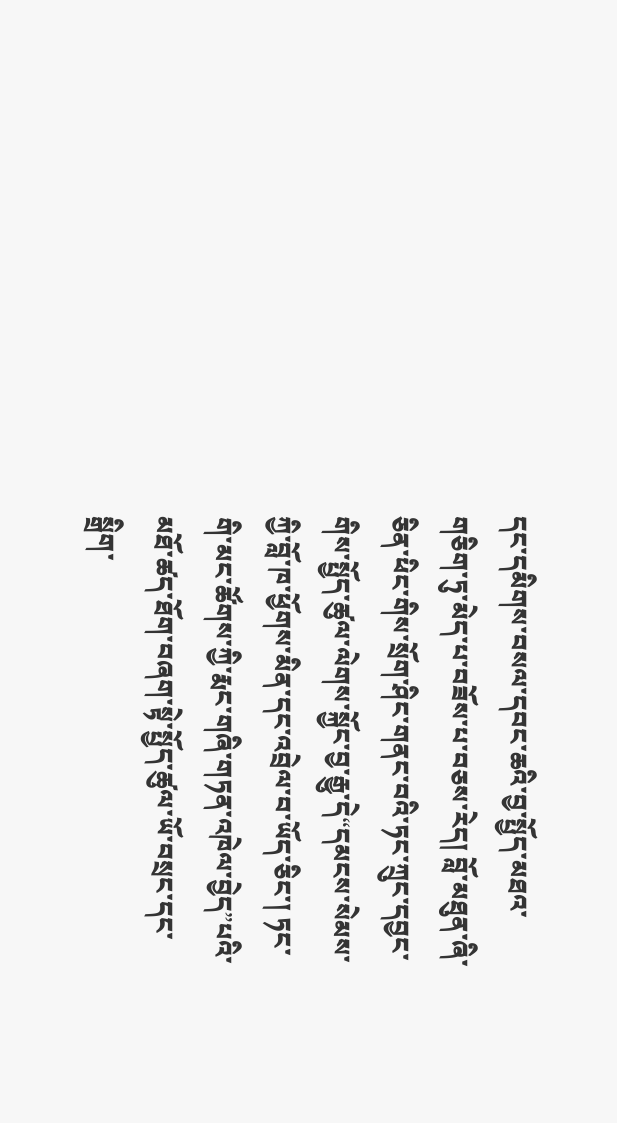དང་དམིགས་བསལ་དབང་ཆའི་བྱ་སྤྱོད་མཐའ་གཅིག་ཏུ་མེད་པ་བཟོས་པ་བཅས་རེད། བློ་མཐུན་ཞི་ཅིན་ཕིང་གིས་སྲོག་ཤིང་གནང་བའི་ཏང་ཀྲུང་དབྱང་གིས་སྤྱོད་ཚུལ་ལེགས་སྐྱོང་བྱ་རྒྱུ་དེ“དམངས་སེམས་ཀྱི་བློ་ཁ་ཕྱོགས་མིན་དང་འབྲེལ་བ་ཡོད་ཅིང་། ཏང་གི་མང་ཚོགས་ཀྱི་རྨང་གཞི་གཏན་འཁེལ་བྱེད”པའི་མཐོ་ཚད་ཐོག་བཞག་སྟེ་སྤྱོད་ཚུལ་ཡོ་བསྲང་དང་སྒྲིག་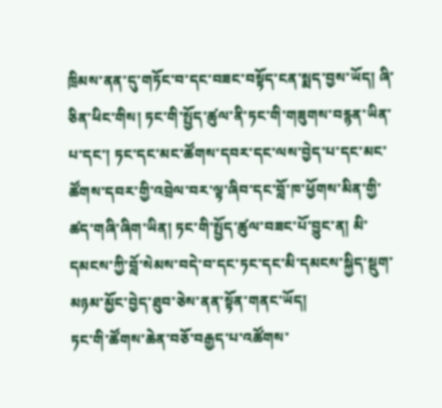ཁྲིམས་ནན་དུ་གཏོང་བ་དང་བཟང་བསྟོད་ངན་སྨད་བྱས་ཡོད། ཞི་ཅིན་ཕིང་གིས། ཏང་གི་སྤྱོད་ཚུལ་ནི་ཏང་གི་གཟུགས་བརྙན་ཡིན་པ་དང་། ཏང་དང་མང་ཚོགས་དབར་དང་ལས་བྱེད་པ་དང་མང་ཚོགས་དབར་གྱི་འབྲེལ་བར་ལྟ་ཞིབ་དང་བློ་ཁ་ཕྱོགས་མིན་གྱི་ཚད་གཞི་ཞིག་ཡིན། ཏང་གི་སྤྱོད་ཚུལ་བཟང་པོ་བྱུང་ན། མི་དམངས་ཀྱི་བློ་སེམས་བདེ་བ་དང་ཏང་དང་མི་དམངས་སྐྱིད་སྡུག་མཉམ་མྱོང་བྱེད་ཐུབ་ཅེས་ནན་སྟོན་གནང་ཡོད།
ཏང་གི་ཚོགས་ཆེན་བཅོ་བརྒྱད་པ་འཚོགས་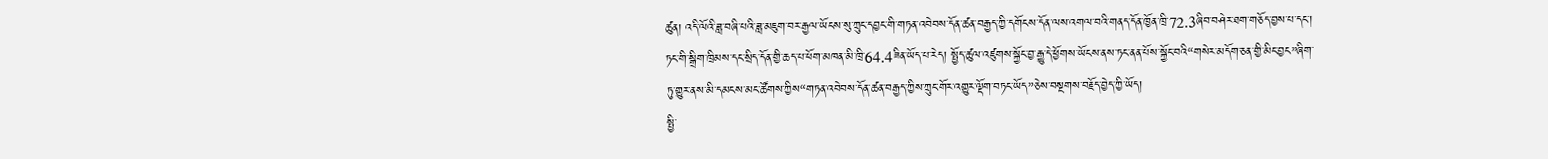ཚུན། འདི་ལོའི་ཟླ་བཞི་པའི་ཟླ་མཇུག་བར་རྒྱལ་ཡོངས་སུ་ཀྲུང་དབྱང་གི་གཏན་འབེབས་དོན་ཚན་བརྒྱད་ཀྱི་དགོངས་དོན་ལས་འགལ་བའི་གནད་དོན་ཁྱོན་ཁྲི་72.3ཞིབ་བཤེར་ཐག་གཅོད་བྱས་པ་དང་། ཏང་གི་སྒྲིག་ཁྲིམས་དང་སྲིད་དོན་གྱི་ཆད་པ་ཕོག་མཁན་མི་ཁྲི་64.4ཟིན་ཡོད་པ་རེད། སྤྱོད་ཚུལ་འཛུགས་སྐྱོང་བྱ་རྒྱུ་དེ་ཕྱོགས་ཡོངས་ནས་ཏང་ནན་པོས་སྐྱོང་བའི“གསེར་མདོག་ཅན་གྱི་མིང་བྱང”ཞིག་ཏུ་གྱུར་ནས་མི་དམངས་མང་ཚོགས་ཀྱིས“གཏན་འབེབས་དོན་ཚན་བརྒྱད་ཀྱིས་ཀྲུང་གོར་འགྱུར་ལྡོག་བཏང་ཡོད”ཅེས་བསྔགས་བརྗོད་བྱེད་ཀྱི་ཡོད།
སྤྱི་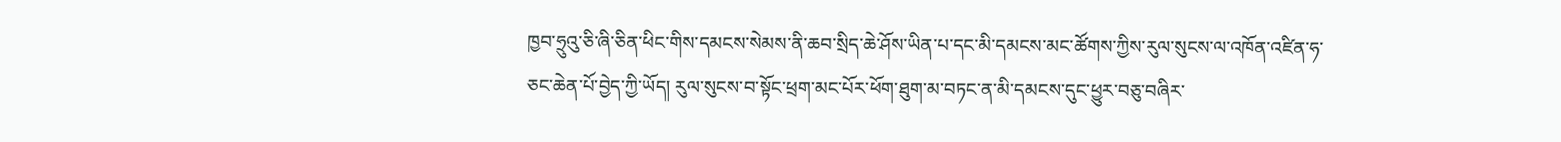ཁྱབ་ཧྲུའུ་ཅི་ཞི་ཅིན་ཕིང་གིས་དམངས་སེམས་ནི་ཆབ་སྲིད་ཆེ་ཤོས་ཡིན་པ་དང་མི་དམངས་མང་ཚོགས་ཀྱིས་རུལ་སུངས་ལ་འཁོན་འཛིན་ཧ་ཅང་ཆེན་པོ་བྱེད་ཀྱི་ཡོད། རུལ་སུངས་བ་སྟོང་ཕྲག་མང་པོར་ཕོག་ཐུག་མ་བཏང་ན་མི་དམངས་དུང་ཕྱུར་བཅུ་བཞིར་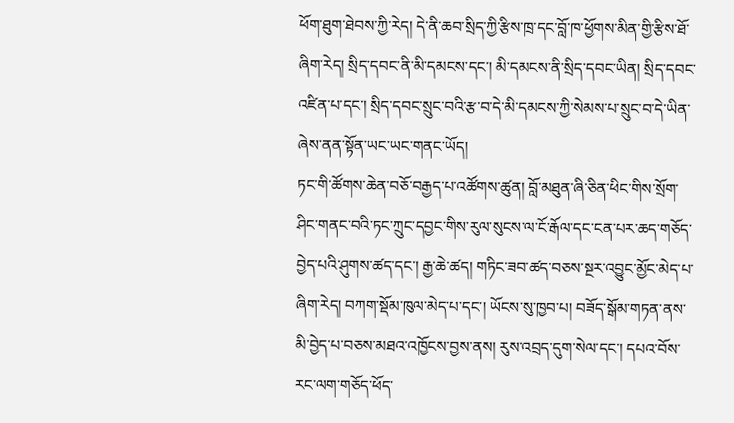ཕོག་ཐུག་ཐེབས་ཀྱི་རེད། དེ་ནི་ཆབ་སྲིད་ཀྱི་རྩིས་ཁྲ་དང་བློ་ཁ་ཕྱོགས་མིན་གྱི་རྩིས་ཐོ་ཞིག་རེད། སྲིད་དབང་ནི་མི་དམངས་དང་། མི་དམངས་ནི་སྲིད་དབང་ཡིན། སྲིད་དབང་འཛིན་པ་དང་། སྲིད་དབང་སྲུང་བའི་རྩ་བ་དེ་མི་དམངས་ཀྱི་སེམས་པ་སྲུང་བ་དེ་ཡིན་ཞེས་ནན་སྟོན་ཡང་ཡང་གནང་ཡོད།
ཏང་གི་ཚོགས་ཆེན་བཅོ་བརྒྱད་པ་འཚོགས་ཚུན། བློ་མཐུན་ཞི་ཅིན་ཕིང་གིས་སྲོག་ཤིང་གནང་བའི་ཏང་ཀྲུང་དབྱང་གིས་རུལ་སུངས་ལ་ངོ་རྒོལ་དང་ངན་པར་ཆད་གཅོད་བྱེད་པའི་ཤུགས་ཚད་དང་། རྒྱ་ཆེ་ཚད། གཏིང་ཟབ་ཚད་བཅས་སྔར་འབྱུང་མྱོང་མེད་པ་ཞིག་རེད། བཀག་སྡོམ་ཁུལ་མེད་པ་དང་། ཡོངས་སུ་ཁྱབ་པ། བཟོད་སྒོམ་གཏན་ནས་མི་བྱེད་པ་བཅས་མཐའ་འཁྱོངས་བྱས་ནས། རུས་འབྲད་དུག་སེལ་དང་། དཔའ་བོས་རང་ལག་གཅོད་ཕོད་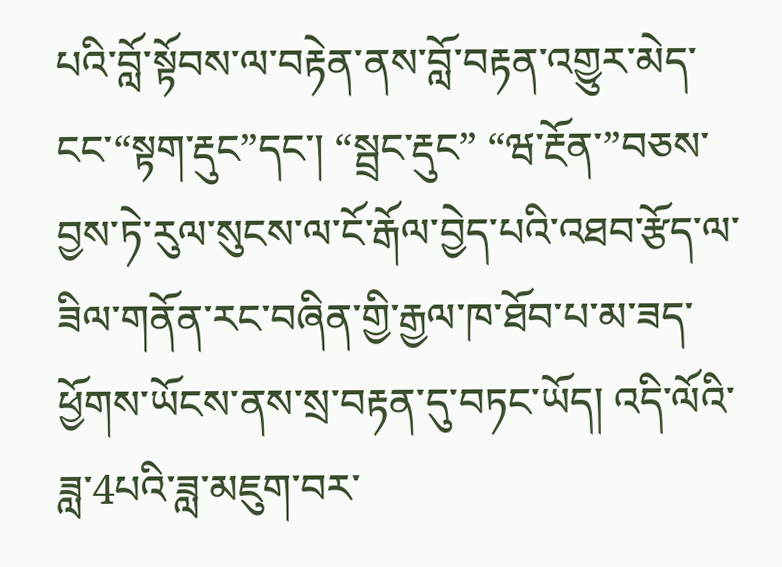པའི་བློ་སྟོབས་ལ་བརྟེན་ནས་བློ་བརྟན་འགྱུར་མེད་ངང་“སྟག་རྡུང”དང་། “སྦྲང་རྡུང” “ཝ་རྔོན་”བཅས་བྱས་ཏེ་རུལ་སུངས་ལ་ངོ་རྒོལ་བྱེད་པའི་འཐབ་རྩོད་ལ་ཟིལ་གནོན་རང་བཞིན་གྱི་རྒྱལ་ཁ་ཐོབ་པ་མ་ཟད་ཕྱོགས་ཡོངས་ནས་སྲ་བརྟན་དུ་བཏང་ཡོད། འདི་ལོའི་ཟླ་4པའི་ཟླ་མཇུག་བར་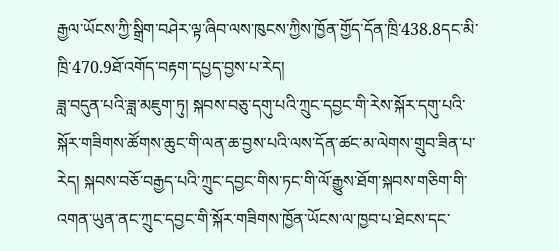རྒྱལ་ཡོངས་ཀྱི་སྒྲིག་བཤེར་ལྟ་ཞིབ་ལས་ཁུངས་ཀྱིས་ཁྱོན་གྱོད་དོན་ཁྲི་438.8དང་མི་ཁྲི་470.9ཐོ་འགོད་བརྟག་དཔྱད་བྱས་པ་རེད།
ཟླ་བདུན་པའི་ཟླ་མཇུག་ཏུ། སྐབས་བཅུ་དགུ་པའི་ཀྲུང་དབྱང་གི་རེས་སྐོར་དགུ་པའི་སྐོར་གཟིགས་ཚོགས་ཆུང་གི་ལན་ཆ་བྱས་པའི་ལས་དོན་ཚང་མ་ལེགས་གྲུབ་ཟིན་པ་རེད། སྐབས་བཅོ་བརྒྱད་པའི་ཀྲུང་དབྱང་གིས་ཏང་གི་ལོ་རྒྱུས་ཐོག་སྐབས་གཅིག་གི་འགན་ཡུན་ནང་ཀྲུང་དབྱང་གི་སྐོར་གཟིགས་ཁྱོན་ཡོངས་ལ་ཁྱབ་པ་ཐེངས་དང་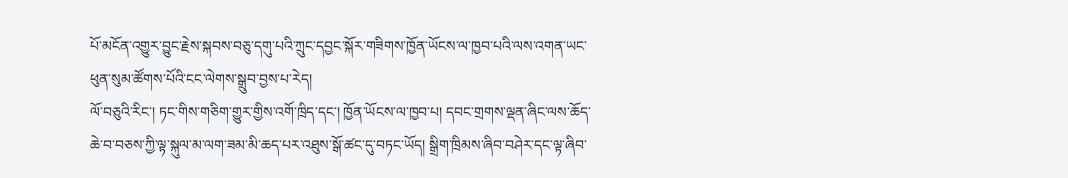པོ་མངོན་འགྱུར་བྱུང་རྗེས་སྐབས་བཅུ་དགུ་པའི་ཀྲུང་དབྱང་སྐོར་གཟིགས་ཁྱོན་ཡོངས་ལ་ཁྱབ་པའི་ལས་འགན་ཡང་ཕུན་སུམ་ཚོགས་པོའི་ངང་ལེགས་སྒྲུབ་བྱས་པ་རེད།
ལོ་བཅུའི་རིང་། ཏང་གིས་གཅིག་གྱུར་གྱིས་འགོ་ཁྲིད་དང་། ཁྱོན་ཡོངས་ལ་ཁྱབ་པ། དབང་གྲགས་ལྡན་ཞིང་ལས་ཆོད་ཆེ་བ་བཅས་ཀྱི་ལྟ་སྐུལ་མ་ལག་ཟམ་མི་ཆད་པར་འཐུས་སྒོ་ཚང་དུ་བཏང་ཡོད། སྒྲིག་ཁྲིམས་ཞིབ་བཤེར་དང་ལྟ་ཞིབ་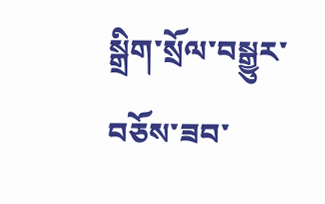སྒྲིག་སྲོལ་བསྒྱུར་བཅོས་ཟབ་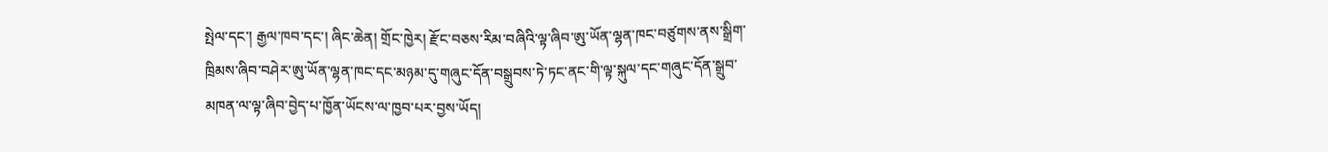སྤེལ་དང་། རྒྱལ་ཁབ་དང་། ཞིང་ཆེན། གྲོང་ཁྱེར། རྫོང་བཅས་རིམ་བཞིའི་ལྟ་ཞིབ་ཨུ་ཡོན་ལྷན་ཁང་བཙུགས་ནས་སྒྲིག་ཁྲིམས་ཞིབ་བཤེར་ཨུ་ཡོན་ལྷན་ཁང་དང་མཉམ་དུ་གཞུང་དོན་བསྒྲུབས་ཏེ་ཏང་ནང་གི་ལྟ་སྐུལ་དང་གཞུང་དོན་སྒྲུབ་མཁན་ལ་ལྟ་ཞིབ་བྱེད་པ་ཁྱོན་ཡོངས་ལ་ཁྱབ་པར་བྱས་ཡོད།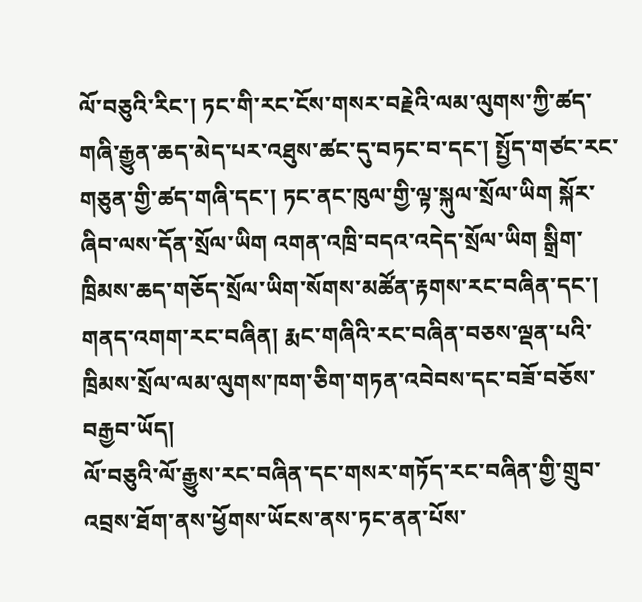ལོ་བཅུའི་རིང་། ཏང་གི་རང་ངོས་གསར་བརྗེའི་ལམ་ལུགས་ཀྱི་ཚད་གཞི་རྒྱུན་ཆད་མེད་པར་འཐུས་ཚང་དུ་བཏང་བ་དང་། སྤྱོད་གཙང་རང་གཅུན་གྱི་ཚད་གཞི་དང་། ཏང་ནང་ཁུལ་གྱི་ལྟ་སྐུལ་སྲོལ་ཡིག སྐོར་ཞིབ་ལས་དོན་སྲོལ་ཡིག འགན་འཁྲི་བདའ་འདེད་སྲོལ་ཡིག སྒྲིག་ཁྲིམས་ཆད་གཅོད་སྲོལ་ཡིག་སོགས་མཚོན་རྟགས་རང་བཞིན་དང་། གནད་འགག་རང་བཞིན། རྨང་གཞིའི་རང་བཞིན་བཅས་ལྡན་པའི་ཁྲིམས་སྲོལ་ལམ་ལུགས་ཁག་ཅིག་གཏན་འབེབས་དང་བཟོ་བཅོས་བརྒྱབ་ཡོད།
ལོ་བཅུའི་ལོ་རྒྱུས་རང་བཞིན་དང་གསར་གཏོད་རང་བཞིན་གྱི་གྲུབ་འབྲས་ཐོག་ནས་ཕྱོགས་ཡོངས་ནས་ཏང་ནན་པོས་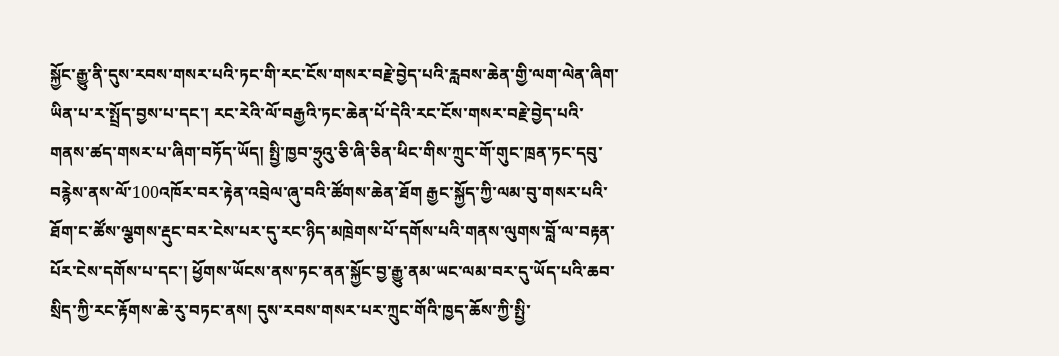སྐྱོང་རྒྱུ་ནི་དུས་རབས་གསར་པའི་ཏང་གི་རང་ངོས་གསར་བརྗེ་བྱེད་པའི་རླབས་ཆེན་གྱི་ལག་ལེན་ཞིག་ཡིན་པ་ར་སྤྲོད་བྱས་པ་དང་། རང་རེའི་ལོ་བརྒྱའི་ཏང་ཆེན་པོ་དེའི་རང་ངོས་གསར་བརྗེ་བྱེད་པའི་གནས་ཚད་གསར་པ་ཞིག་བཏོད་ཡོད། སྤྱི་ཁྱབ་ཧྲུའུ་ཅི་ཞི་ཅིན་ཕིང་གིས་ཀྲུང་གོ་གུང་ཁྲན་ཏང་དབུ་བརྙེས་ནས་ལོ་100འཁོར་བར་རྟེན་འབྲེལ་ཞུ་བའི་ཚོགས་ཆེན་ཐོག རྒྱང་སྐྱོད་ཀྱི་ལམ་བུ་གསར་པའི་ཐོག་ང་ཚོས་ལྕགས་རྡུང་བར་ངེས་པར་དུ་རང་ཉིད་མཁྲེགས་པོ་དགོས་པའི་གནས་ལུགས་བློ་ལ་བརྟན་པོར་ངེས་དགོས་པ་དང་། ཕྱོགས་ཡོངས་ནས་ཏང་ནན་སྐྱོང་བྱ་རྒྱུ་ནམ་ཡང་ལམ་བར་དུ་ཡོད་པའི་ཆབ་སྲིད་ཀྱི་རང་རྟོགས་ཆེ་རུ་བཏང་ནས། དུས་རབས་གསར་པར་ཀྲུང་གོའི་ཁྱད་ཆོས་ཀྱི་སྤྱི་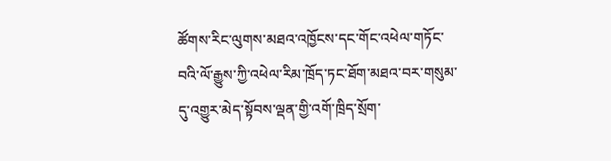ཚོགས་རིང་ལུགས་མཐའ་འཁྱོངས་དང་གོང་འཕེལ་གཏོང་བའི་ལོ་རྒྱུས་ཀྱི་འཕེལ་རིམ་ཁྲོད་ཏང་ཐོག་མཐའ་བར་གསུམ་དུ་འགྱུར་མེད་སྟོབས་ལྡན་གྱི་འགོ་ཁྲིད་སྲོག་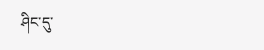ཤིང་དུ་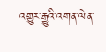འགྱུར་རྒྱུའི་འགན་ལེན་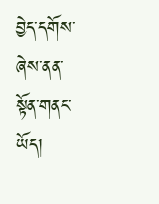བྱེད་དགོས་ཞེས་ནན་སྟོན་གནང་ཡོད།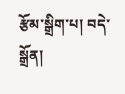རྩོམ་སྒྲིག་པ། བདེ་སྒྲོན།